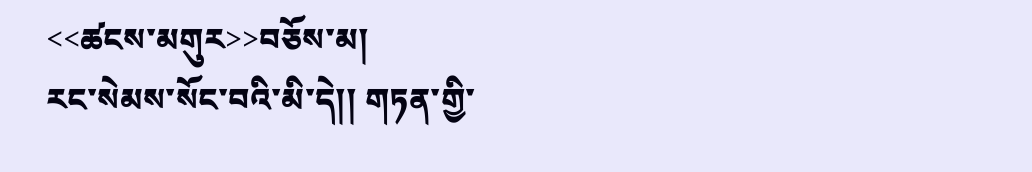<<ཚངས་མགུར>>བཅོས་མ།
རང་སེམས་སོང་བའི་མི་དེ།། གཏན་གྱི་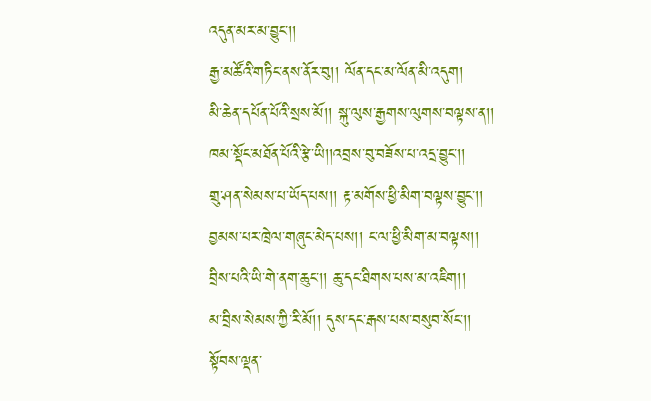འདུན་མར་མ་བྱུང་།།
རྒྱ་མཚོའི་གཏིང་ནས་ནོར་བུ།། ལོན་དང་མ་ལོན་མི་འདུག།
མི་ཆེན་དཔོན་པོའི་སྲས་མོ།། སྐུ་ལུས་རྒྱགས་ལུགས་བལྟས་ན།།
ཁམ་སྡོང་མཐོན་པོའི་རྩེ་ཡི།།འབྲས་བུ་བཟོས་པ་འདྲ་བྱུང་།།
གྲུ་ཤན་སེམས་པ་ཡོད་པས།། རྟ་མགོས་ཕྱི་མིག་བལྟས་བྱུང་།།
བྱམས་པར་ཁྲེལ་གཞུང་མེད་པས།། ང་ལ་ཕྱི་མིག་མ་བལྟས།།
བྲིས་པའི་ཡི་གེ་ནག་ཆུང་།། ཆུ་དང་ཐིགས་པས་མ་འཇིག།།
མ་བྲིས་སེམས་ཀྱི་རི་མོ།། དུས་དང་རྒས་པས་བསུབ་སོང་།།
སྟོབས་ལྡན་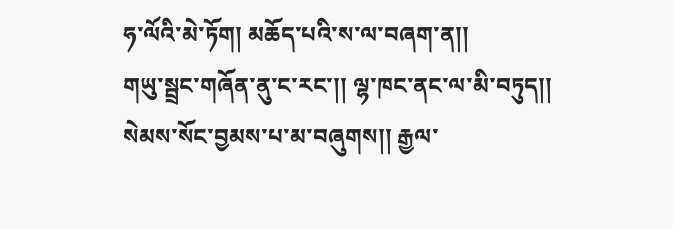ཧ་ལོའི་མེ་ཏོག། མཆོད་པའི་ས་ལ་བཞག་ན།།
གཡུ་སྦྲང་གཞོན་ནུ་ང་རང་།། ལྷ་ཁང་ནང་ལ་མི་བཏུད།།
སེམས་སོང་བྱམས་པ་མ་བཞུགས།། རྒྱལ་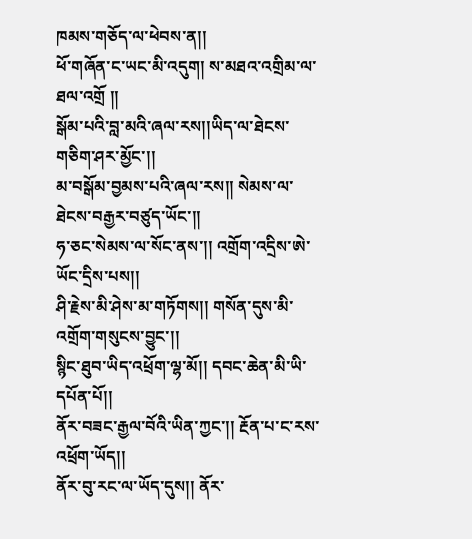ཁམས་གཅོད་ལ་ཕེབས་ན།།
ཕོ་གཞོན་ང་ཡང་མི་འདུག། ས་མཐའ་འགྲིམ་ལ་ཐལ་འགྲོ །།
སྒོམ་པའི་བླ་མའི་ཞལ་རས།།ཡིད་ལ་ཐེངས་གཅིག་ཤར་མྱོང་།།
མ་བསྒོམ་བྱམས་པའི་ཞལ་རས།། སེམས་ལ་ཐེངས་བརྒྱར་བཙུད་ཡོང་།།
ཧ་ཅང་སེམས་ལ་སོང་ནས་།། འགྲོག་འདྲིས་ཨེ་ཡོང་དྲིས་པས།།
ཤི་རྗེས་མི་ཤེས་མ་གཏོགས།། གསོན་དུས་མི་འགྲོག་གསུངས་བྱུང་།།
སྙིང་ཐུབ་ཡིད་འཕྲོག་ལྷ་མོ།། དབང་ཆེན་མི་ཡི་དཔོན་པོ།།
ནོར་བཟང་རྒྱལ་བོའི་ཡིན་ཀྱང་།། རྔོན་པ་ང་རས་འཕྲོག་ཡོད།།
ནོར་བུ་རང་ལ་ཡོད་དུས།། ནོར་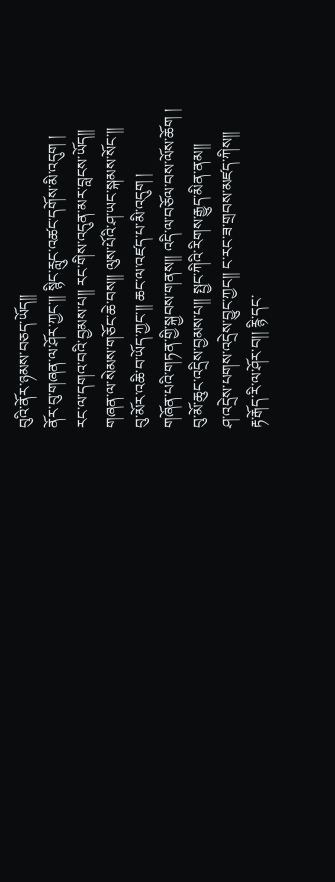བུའི་ནོར་ཉམས་བཅད་ཡོད།།
ནོར་བུ་གཞན་ལ་ཤོར་ཀྱང་།། སྙིང་རླུང་འཚང་དགོས་མི་འདུག །
རང་ལ་དགའ་བའི་བྱམས་པ།། རང་གིས་འདུན་མར་བླངས་ཡོད།།
གཞན་ལ་སེམས་གཅོང་ཆེ་བས།། ལུས་པོའི་ཤ་ཡང་སྐམས་སོང་།།
བུ་མོར་འཆི་བ་ཡོད་ཀྱང་།། ཆང་ལ་འཛད་པ་མི་འདུག །
གཞོན་པའི་གཏན་གྱི་སྐྱབས་གནས།། འདི་ལ་བཅོལ་བས་ལོས་ཆོག །
བུ་མོ་ཆུང་འདྲིས་བྱམས་པ།། སྤྱང་ཀིའི་རིགས་རྒྱུད་མིན་ནམ།།
ཤ་འདྲེས་པགས་འདྲེས་བྱུང་ཀྱང།། ང་རང་ཟ་གྲབས་མཛད་ཀིས།།
རྟ་རྒོད་རི་ལ་ཤོར་བ།། རྙི་དང་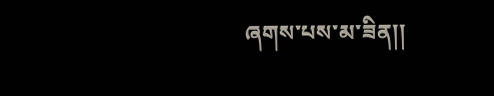ཞགས་པས་མ་ཟིན།།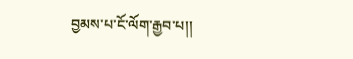བྱམས་པ་ངོ་ལོག་རྒྱབ་པ།།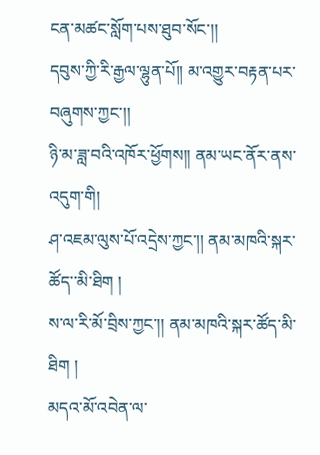ངན་མཚང་སློག་པས་ཐུབ་སོང་།།
དབུས་ཀྱི་རི་རྒྱལ་ལྷུན་པོ།། མ་འགྱུར་བརྟན་པར་བཞུགས་ཀྱང་།།
ཉི་མ་ཟླ་བའི་འཁོར་ཕྱོགས།། ནམ་ཡང་ནོར་ནས་འདུག་གི།
ཤ་འཇམ་ལུས་པོ་འདྲེས་ཀྱང་།། ནམ་མཁའི་སྐར་ཚོད་་མི་ཐིག །
ས་ལ་རི་མོ་བྲིས་ཀྱང་།། ནམ་མཁའི་སྐར་ཚོད་མི་ཐིག །
མདའ་མོ་འབེན་ལ་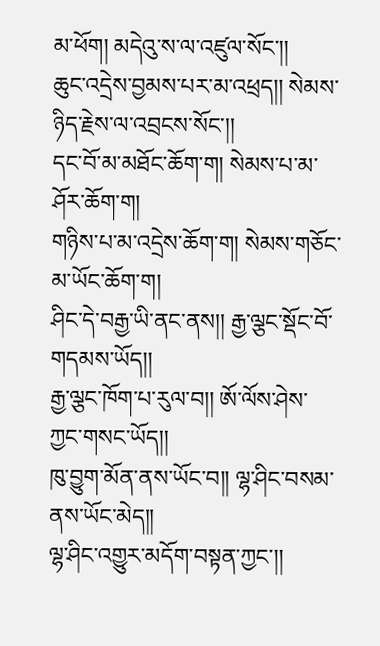མ་ཕོག། མདེའུ་ས་ལ་འཛུལ་སོང་།།
ཆུང་འདྲེས་བྱམས་པར་མ་འཕྲད།། སེམས་ཉིད་རྗེས་ལ་འབྲངས་སོང་།།
དང་བོ་མ་མཐོང་ཆོག་ག། སེམས་པ་མ་ཤོར་ཆོག་ག།
གཉིས་པ་མ་འདྲེས་ཆོག་ག། སེམས་གཅོང་མ་ཡོང་ཆོག་ག།
ཤིང་དེ་བརྒྱ་ཡི་ནང་ནས།། རྒྱ་ལྕང་སྡོང་བོ་གདམས་ཡོད།།
རྒྱ་ལྕང་ཁོག་པ་རུལ་བ།། ཨོ་ལོས་ཤེས་ཀྱང་གསང་ཡོད།།
ཁུ་བྱུག་མོན་ནས་ཡོང་བ།། ལྷ་ཤིང་བསམ་ནས་ཡོང་མེད།།
ལྷ་ཤིང་འགྱུར་མདོག་བསྟན་ཀྱང་།།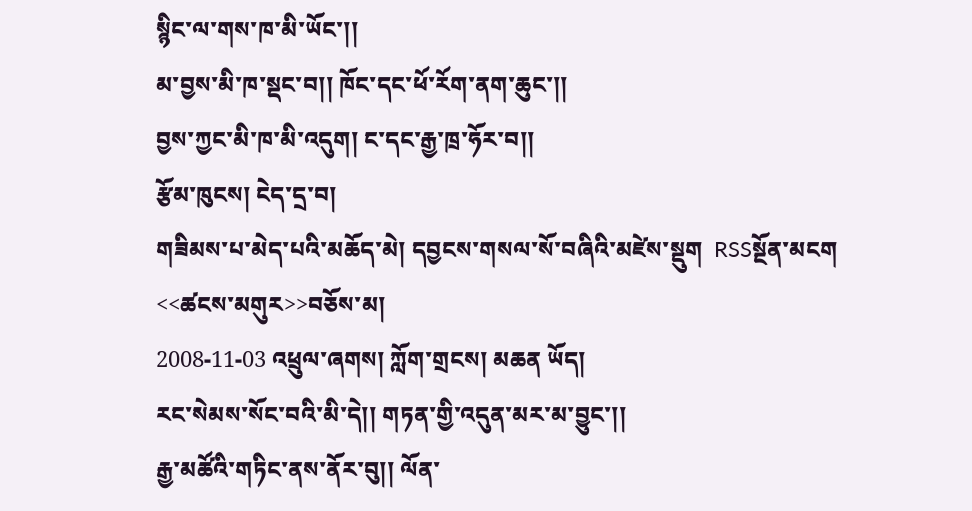སྙིང་ལ་གས་ཁ་མི་ཡོང་།།
མ་བྱས་མི་ཁ་སྡང་བ།། ཁོང་དང་ཕོ་རོག་ནག་ཆུང་།།
བྱས་ཀྱང་མི་ཁ་མི་འདུག། ང་དང་རྒྱ་ཁྲ་ཧོར་བ།།
རྩོམ་ཁུངས། ངེད་དྲ་བ།
གཟིམས་པ་མེད་པའི་མཆོད་མེ། དབྱངས་གསལ་སོ་བཞིའི་མཛེས་སྡུག  RSSསྔོན་མངག
<<ཚངས་མགུར>>བཅོས་མ།
2008-11-03 འཕྲུལ་ཞགས། ཀློག་གྲངས། མཆན ཡོད།
རང་སེམས་སོང་བའི་མི་དེ།། གཏན་གྱི་འདུན་མར་མ་བྱུང་།།
རྒྱ་མཚོའི་གཏིང་ནས་ནོར་བུ།། ལོན་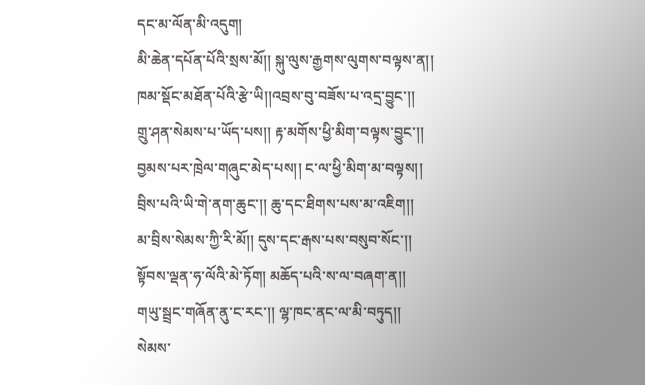དང་མ་ལོན་མི་འདུག།
མི་ཆེན་དཔོན་པོའི་སྲས་མོ།། སྐུ་ལུས་རྒྱགས་ལུགས་བལྟས་ན།།
ཁམ་སྡོང་མཐོན་པོའི་རྩེ་ཡི།།འབྲས་བུ་བཟོས་པ་འདྲ་བྱུང་།།
གྲུ་ཤན་སེམས་པ་ཡོད་པས།། རྟ་མགོས་ཕྱི་མིག་བལྟས་བྱུང་།།
བྱམས་པར་ཁྲེལ་གཞུང་མེད་པས།། ང་ལ་ཕྱི་མིག་མ་བལྟས།།
བྲིས་པའི་ཡི་གེ་ནག་ཆུང་།། ཆུ་དང་ཐིགས་པས་མ་འཇིག།།
མ་བྲིས་སེམས་ཀྱི་རི་མོ།། དུས་དང་རྒས་པས་བསུབ་སོང་།།
སྟོབས་ལྡན་ཧ་ལོའི་མེ་ཏོག། མཆོད་པའི་ས་ལ་བཞག་ན།།
གཡུ་སྦྲང་གཞོན་ནུ་ང་རང་།། ལྷ་ཁང་ནང་ལ་མི་བཏུད།།
སེམས་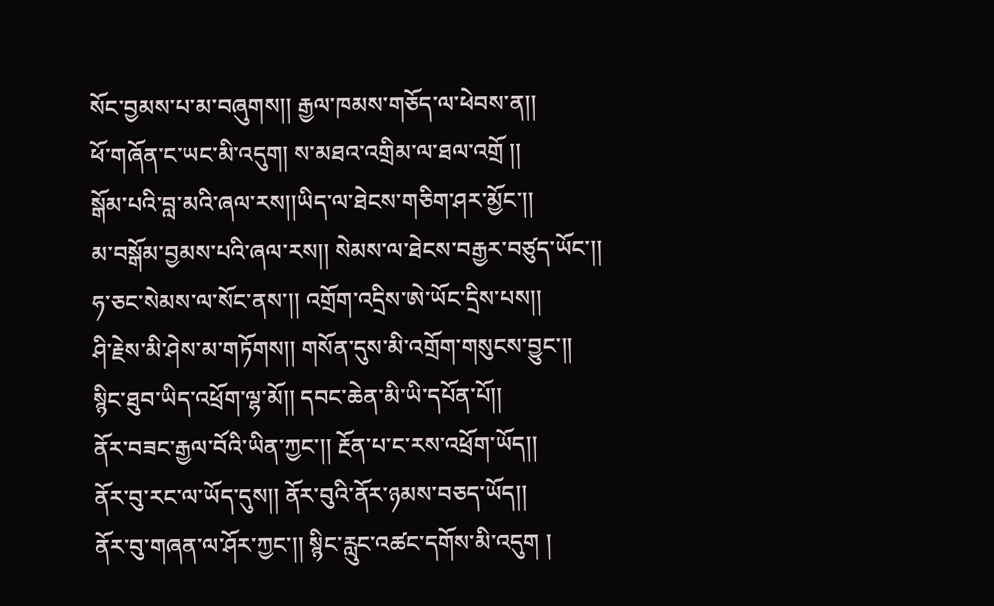སོང་བྱམས་པ་མ་བཞུགས།། རྒྱལ་ཁམས་གཅོད་ལ་ཕེབས་ན།།
ཕོ་གཞོན་ང་ཡང་མི་འདུག། ས་མཐའ་འགྲིམ་ལ་ཐལ་འགྲོ །།
སྒོམ་པའི་བླ་མའི་ཞལ་རས།།ཡིད་ལ་ཐེངས་གཅིག་ཤར་མྱོང་།།
མ་བསྒོམ་བྱམས་པའི་ཞལ་རས།། སེམས་ལ་ཐེངས་བརྒྱར་བཙུད་ཡོང་།།
ཧ་ཅང་སེམས་ལ་སོང་ནས་།། འགྲོག་འདྲིས་ཨེ་ཡོང་དྲིས་པས།།
ཤི་རྗེས་མི་ཤེས་མ་གཏོགས།། གསོན་དུས་མི་འགྲོག་གསུངས་བྱུང་།།
སྙིང་ཐུབ་ཡིད་འཕྲོག་ལྷ་མོ།། དབང་ཆེན་མི་ཡི་དཔོན་པོ།།
ནོར་བཟང་རྒྱལ་བོའི་ཡིན་ཀྱང་།། རྔོན་པ་ང་རས་འཕྲོག་ཡོད།།
ནོར་བུ་རང་ལ་ཡོད་དུས།། ནོར་བུའི་ནོར་ཉམས་བཅད་ཡོད།།
ནོར་བུ་གཞན་ལ་ཤོར་ཀྱང་།། སྙིང་རླུང་འཚང་དགོས་མི་འདུག །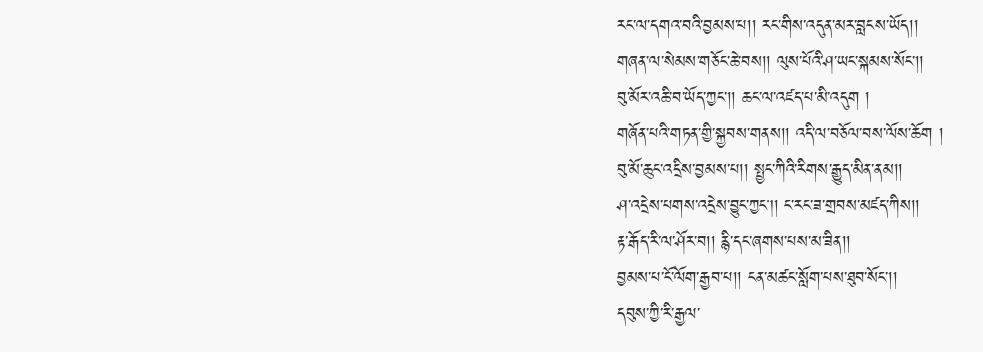རང་ལ་དགའ་བའི་བྱམས་པ།། རང་གིས་འདུན་མར་བླངས་ཡོད།།
གཞན་ལ་སེམས་གཅོང་ཆེ་བས།། ལུས་པོའི་ཤ་ཡང་སྐམས་སོང་།།
བུ་མོར་འཆི་བ་ཡོད་ཀྱང་།། ཆང་ལ་འཛད་པ་མི་འདུག །
གཞོན་པའི་གཏན་གྱི་སྐྱབས་གནས།། འདི་ལ་བཅོལ་བས་ལོས་ཆོག །
བུ་མོ་ཆུང་འདྲིས་བྱམས་པ།། སྤྱང་ཀིའི་རིགས་རྒྱུད་མིན་ནམ།།
ཤ་འདྲེས་པགས་འདྲེས་བྱུང་ཀྱང།། ང་རང་ཟ་གྲབས་མཛད་ཀིས།།
རྟ་རྒོད་རི་ལ་ཤོར་བ།། རྙི་དང་ཞགས་པས་མ་ཟིན།།
བྱམས་པ་ངོ་ལོག་རྒྱབ་པ།། ངན་མཚང་སློག་པས་ཐུབ་སོང་།།
དབུས་ཀྱི་རི་རྒྱལ་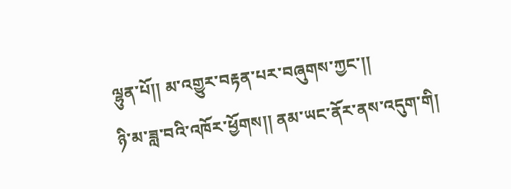ལྷུན་པོ།། མ་འགྱུར་བརྟན་པར་བཞུགས་ཀྱང་།།
ཉི་མ་ཟླ་བའི་འཁོར་ཕྱོགས།། ནམ་ཡང་ནོར་ནས་འདུག་གི།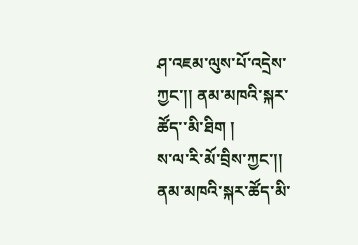ཤ་འཇམ་ལུས་པོ་འདྲེས་ཀྱང་།། ནམ་མཁའི་སྐར་ཚོད་་མི་ཐིག །
ས་ལ་རི་མོ་བྲིས་ཀྱང་།། ནམ་མཁའི་སྐར་ཚོད་མི་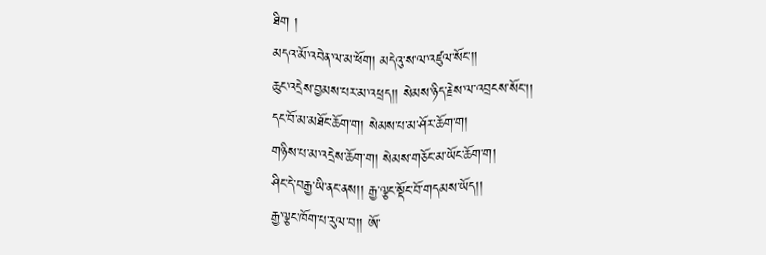ཐིག །
མདའ་མོ་འབེན་ལ་མ་ཕོག། མདེའུ་ས་ལ་འཛུལ་སོང་།།
ཆུང་འདྲེས་བྱམས་པར་མ་འཕྲད།། སེམས་ཉིད་རྗེས་ལ་འབྲངས་སོང་།།
དང་བོ་མ་མཐོང་ཆོག་ག། སེམས་པ་མ་ཤོར་ཆོག་ག།
གཉིས་པ་མ་འདྲེས་ཆོག་ག། སེམས་གཅོང་མ་ཡོང་ཆོག་ག།
ཤིང་དེ་བརྒྱ་ཡི་ནང་ནས།། རྒྱ་ལྕང་སྡོང་བོ་གདམས་ཡོད།།
རྒྱ་ལྕང་ཁོག་པ་རུལ་བ།། ཨོ་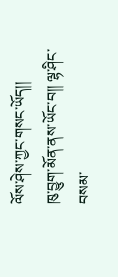ལོས་ཤེས་ཀྱང་གསང་ཡོད།།
ཁུ་བྱུག་མོན་ནས་ཡོང་བ།། ལྷ་ཤིང་བསམ་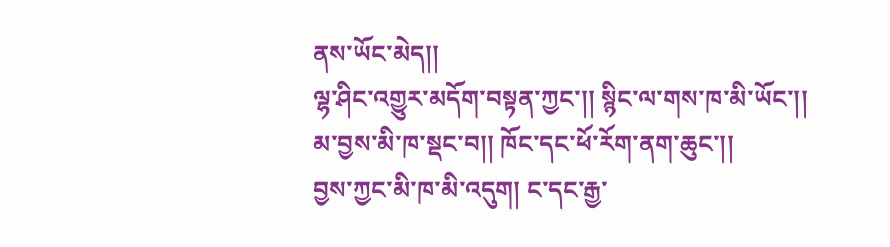ནས་ཡོང་མེད།།
ལྷ་ཤིང་འགྱུར་མདོག་བསྟན་ཀྱང་།། སྙིང་ལ་གས་ཁ་མི་ཡོང་།།
མ་བྱས་མི་ཁ་སྡང་བ།། ཁོང་དང་ཕོ་རོག་ནག་ཆུང་།།
བྱས་ཀྱང་མི་ཁ་མི་འདུག། ང་དང་རྒྱ་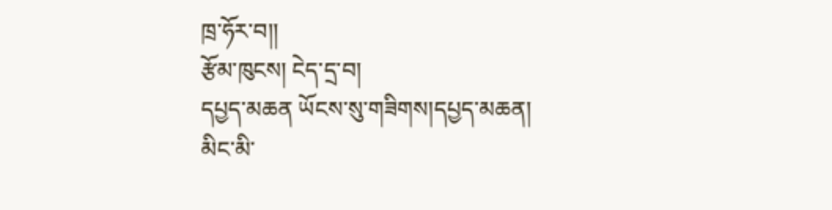ཁྲ་ཧོར་བ།།
རྩོམ་ཁུངས། ངེད་དྲ་བ།
དཔྱད་མཆན ཡོངས་སུ་གཟིགས།དཔྱད་མཆན།
མིང་མི་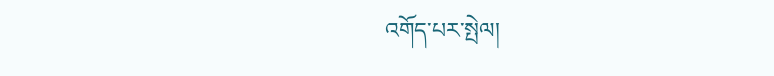འགོད་པར་སྤེལ།